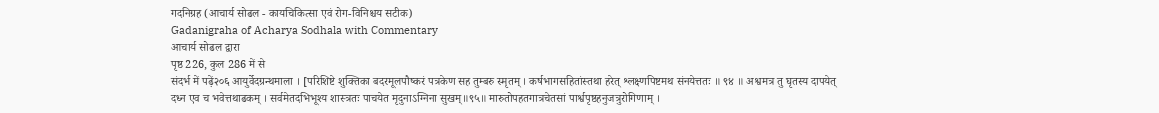गदनिग्रह (आचार्य सोढल - कायचिकित्सा एवं रोग-विनिश्चय सटीक)
Gadanigraha of Acharya Sodhala with Commentary
आचार्य सोढल द्वारा
पृष्ठ 226, कुल 286 में से
संदर्भ में पढ़ें२०६ आयुर्वेदग्रन्थमाला । [परिशिष्टे शुक्तिका बदरमूलपौष्करं पत्रकेण सह तुम्बरु स्मृतम् । कर्षभागसहितांस्तथा हरेत् श्लक्ष्णपिष्टमथ संनयेत्ततः ॥ ९४ ॥ अश्वमत्र तु घृतस्य दापयेत् दध्न एव च भवेत्तथाढकम् । सर्वमेतदभिभूश्य शास्त्रतः पाचयेत मृदुनाऽग्निना सुखम्॥९५॥ मारुतोपहतगात्रचेतसां पार्श्वपृष्ठहनुजत्रुरोगिणाम् ।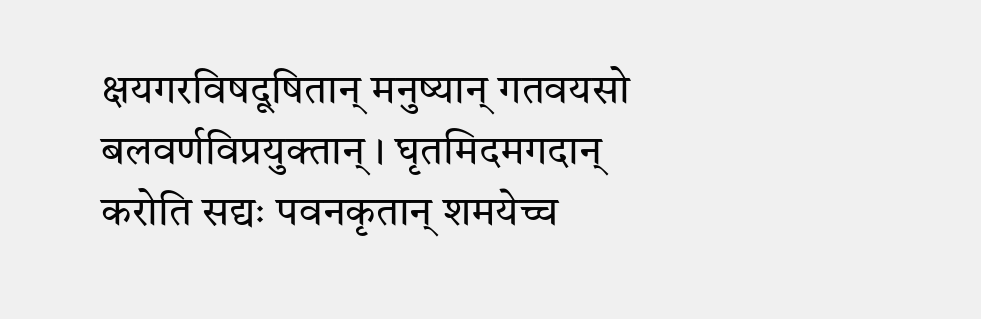क्षयगरविषदूषितान् मनुष्यान् गतवयसो बलवर्णविप्रयुक्तान् । घृतमिदमगदान् करोति सद्यः पवनकृतान् शमयेच्च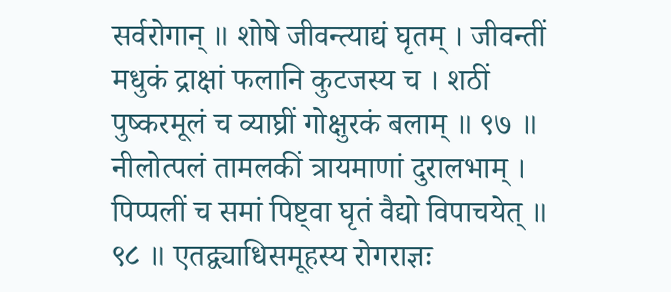सर्वरोगान् ॥ शोषे जीवन्त्याद्यं घृतम् । जीवन्तीं मधुकं द्राक्षां फलानि कुटजस्य च । शठीं पुष्करमूलं च व्याघ्रीं गोक्षुरकं बलाम् ॥ ९७ ॥ नीलोत्पलं तामलकीं त्रायमाणां दुरालभाम् । पिप्पलीं च समां पिष्ट्वा घृतं वैद्यो विपाचयेत् ॥ ९८ ॥ एतद्व्याधिसमूहस्य रोगराज्ञः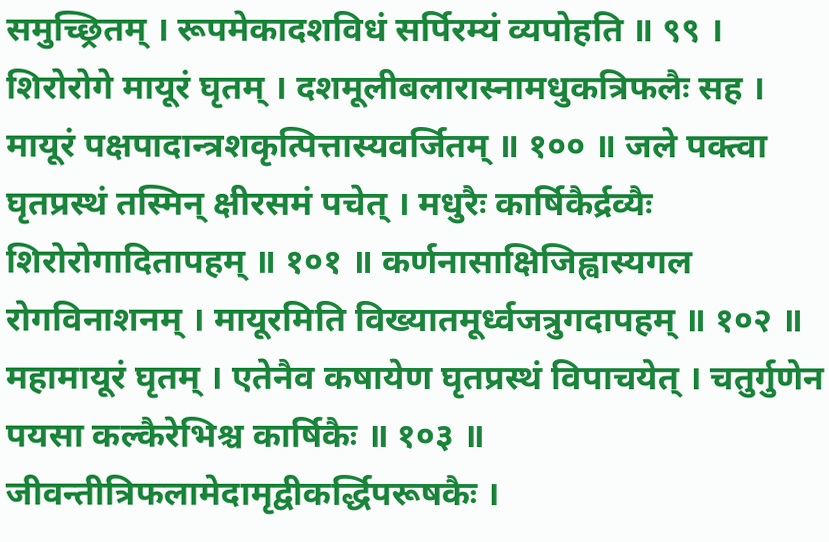समुच्छ्रितम् । रूपमेकादशविधं सर्पिरम्यं व्यपोहति ॥ ९९ । शिरोरोगे मायूरं घृतम् । दशमूलीबलारास्नामधुकत्रिफलैः सह । मायूरं पक्षपादान्त्रशकृत्पित्तास्यवर्जितम् ॥ १०० ॥ जले पक्त्वा घृतप्रस्थं तस्मिन् क्षीरसमं पचेत् । मधुरैः कार्षिकैर्द्रव्यैः शिरोरोगादितापहम् ॥ १०१ ॥ कर्णनासाक्षिजिह्वास्यगल रोगविनाशनम् । मायूरमिति विख्यातमूर्ध्वजत्रुगदापहम् ॥ १०२ ॥ महामायूरं घृतम् । एतेनैव कषायेण घृतप्रस्थं विपाचयेत् । चतुर्गुणेन पयसा कल्कैरेभिश्च कार्षिकैः ॥ १०३ ॥ जीवन्तीत्रिफलामेदामृद्वीकर्द्धिपरूषकैः ।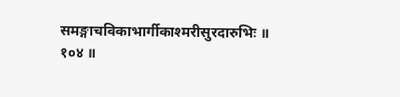समङ्गाचविकाभार्गीकाश्मरीसुरदारुभिः ॥ १०४ ॥